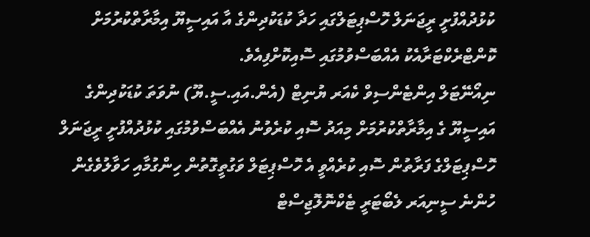ކުޅުދުއްފުށީ ރީޖަނަލް ހޮސްޕިޓަލްގައި ހަދާ ކުޑަކުދިންގެ އާ އައިސީޔޫ އިމާރާތްކުރުމަށް ކޮންޓްރެކްޓަރާއެކު އެއްބަސްވުމުގައި ސޮއިކޮށްފިއެވެ.
ނިއޯނޭޓަލް އިންޓެންސިވް ކެއަރ ޔުނިޓް (އެން.އައި.ސީ.ޔޫ) ނުވަތަ ކުޑަކުދިންގެ އައިސީޔޫ ގެ އިމާރާތްކުރުމަށް މިއަދު ސޮއި ކުރެވުނު އެއްބަސްވުމުގައި ކުޅުދުއްފުށީ ރީޖަނަލް ހޮސްޕިޓަލްގެ ފަރާތުން ސޮއި ކުރެއްވީ އެ ހޮސްޕިޓަލް ވަގުތީގޮތުން ހިންގުމާއި ހަވާލުވެގެން ހުންނެ ސީނިއަރ ލެބޯޓަރީ ޓެކްނޮލޮޖިސްޓް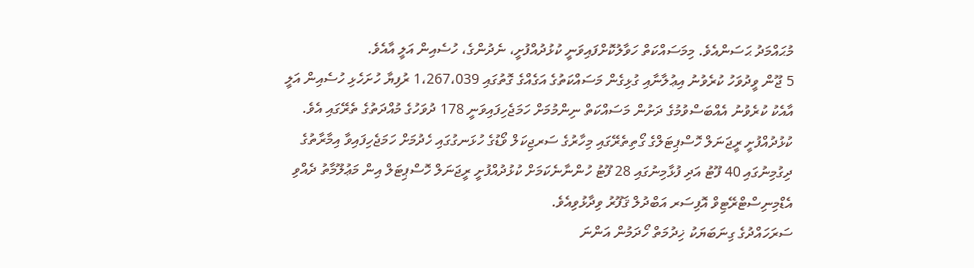މުޙައްމަދު ޙަސަންއެވެ. މިމަސައްކަތް ހަވާލުކޮށްފައިވަނީ ކުޅުދުއްފުށީ، ނެދުންގެ، ހުސެއިން އަލީ އާއެވެ.
5 ޖޫން ވީދުވަހު ކުރެވުނު އިޢުލާނާއި ގުޅިގެން މަސައްކަތުގެ އަގެއްގެ ގޮތުގައި 1،267،039 ރުފިޔާ ހުށަހެޅި ހުސެއިން އަލީ އާއެކު ކުރެވުނު އެއްބަސްވުމުގެ ދަށުން މަސައްކަތް ނިންމުމަށް ހަމަޖެހިފައިވަނީ 178 ދުވަހުގެ މުއްދަތުގެ ތެރޭގައި އެވެ. ކުޅުދުއްފުށީ ރީޖަނަލް ހޮސްޕިޓަލްގެ ގޯތިތެރޭގައި މިހާރުގެ ސަރޖިކަލް ވޯޑުގެ ހުޅަނގުގައި ހެދުމަށް ހަމަޖެހިފައިވާ އިމާރާތުގެ ދިގުމިނުގައި 40 ފޫޓު އަދި ފުޅާމިނުގައި 28 ފޫޓު ހުންނާނެކަމަށް ކުޅުދުއްފުށީ ރީޖަނަލް ހޮސްޕިޓަލް އިން މަޢުލޫމާތު ދެއްވި އެޑްމިނިސްޓްރޭޓިވް އޮފިސަރ އަބްދުލް ޤަފޫރު ވިދާޅުވިއެވެ.
ސަރަހައްދުގެ ގިނަބަޔަކު ޚިދުމަތް ހޯދަމުން އަންނަ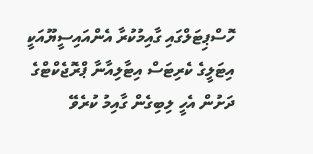ހޮސްޕިޓަލްގައި ގާއިމުކުރާ އެންއައިސީޔޫއަކީ އިޓަލީގެ ކެރިޓަސް އިޓާލިއާނާ ޕްރޮޖެކްޓްގެ ދަށުން އެހީ ލިބިގެން ގާއިމު ކުރެވޭ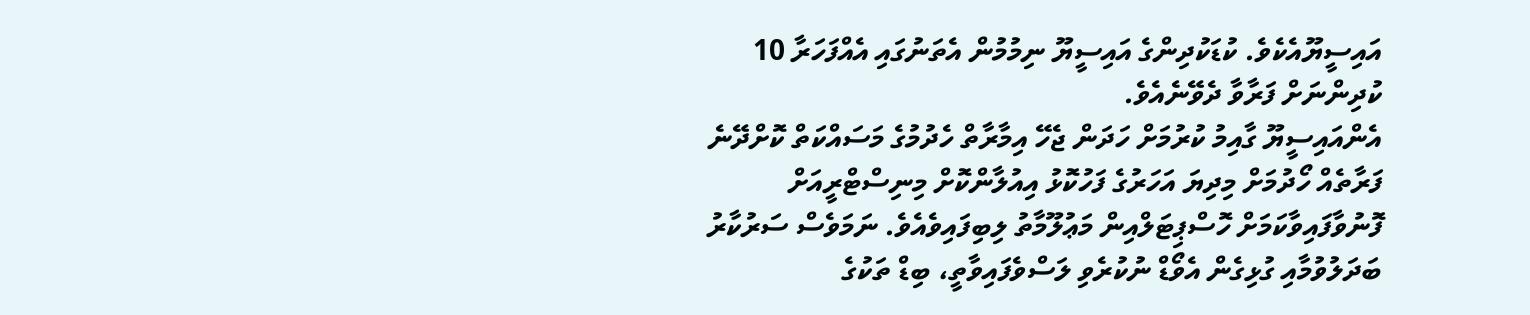އައިސީޔޫއެކެވެ. ކުޑަކުދިންގެ އައިސީޔޫ ނިމުމުން އެތަނުގައި އެއްފަހަރާ 10 ކުދިންނަށް ފަރާވާ ދެވޭނެއެވެ.
އެންއައިސީޔޫ ގާއިމު ކުރުމަށް ހަދަން ޖެހޭ އިމާރާތް ހެދުމުގެ މަސައްކަތް ކޮށްދޭނެ ފަރާތެއް ހޯދުމަށް މިދިޔަ އަހަރުގެ ފަހުކޮޅު އިއުލާންކޮށް މިނިސްޓްރީއަށް ފޮނުވާފައިވާކަމަށް ހޮސްޕިޓަލްއިން މަޢުލޫމާތު ލިބިފައިވެއެވެ. ނަމަވެސް ސަރުކާރު ބަދަލުވުމާއި ގުޅިގެން އެވޯޑް ނުކުރެވި ލަސްވެފައިވާތީ، ބިޑް ތަކުގެ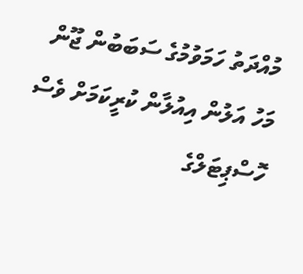މުއްދަތު ހަމަވުމުގެ ސަބަބުން ޖޫން މަހު އަލުން އިއުލާން ކުރީކަމަށް ވެސް ހޮސްޕިޓަލްގެ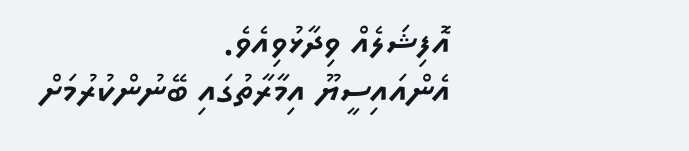އޮފިޝަލެއް ވިދާޅުވިއެވެ.
އެންއައިސީޔޫ އިމާރާތުގައި ބޭނުންކުރުމަށް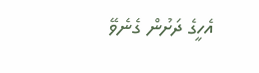އެހީގެ ދަށުން ގެނެވޭ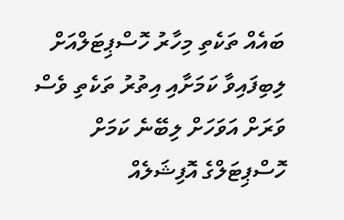ބައެއް ތަކެތި މިހާރު ހޮސްޕިޓަލްއަށް ލިބިފައިވާ ކަމަށާއި އިތުރު ތަކެތި ވެސް ވަރަށް އަވަހަށް ލިބޭނެ ކަމަށް ހޮސްޕިޓަލްގެ އޮފިޝަލެއް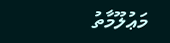މަޢުލޫމާތު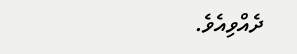ދެއްވިއެވެ.